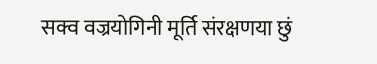सक्व वज्रयोगिनी मूर्ति संरक्षणया छुं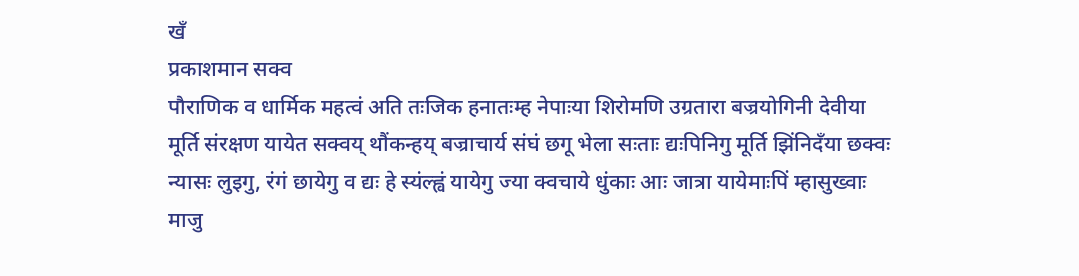खँ
प्रकाशमान सक्व
पौराणिक व धार्मिक महत्वं अति तःजिक हनातःम्ह नेपाःया शिरोमणि उग्रतारा बज्रयोगिनी देवीया मूर्ति संरक्षण यायेत सक्वय् थौंकन्हय् बज्राचार्य संघं छगू भेला सःताः द्यःपिनिगु मूर्ति झिंनिदँया छक्वः न्यासः लुइगु, रंगं छायेगु व द्यः हे स्यंल्ह्वं यायेगु ज्या क्वचाये धुंकाः आः जात्रा यायेमाःपिं म्हासुख्वाः माजु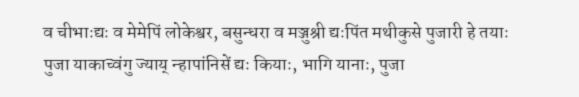व चीभाःद्यः व मेमेपिं लोकेश्वर, बसुन्धरा व मञ्जुश्री द्यःपिंत मथीकुसे पुजारी हे तयाः पुजा याकाच्वंगु ज्याय् न्हापांनिसें द्यः कियाः, भागि यानाः, पुजा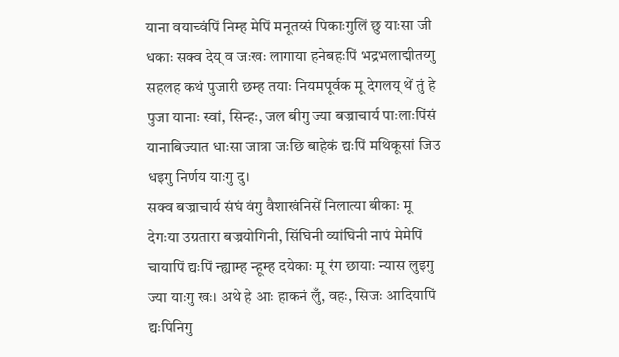याना वयाच्वंपिं निम्ह मेपिं मनूतय्सं पिकाःगुलिं छु याःसा जी धकाः सक्व देय् व जःखः लागाया हनेबहःपिं भद्रभलाद्मीतय्गु सहलह कथं पुजारी छम्ह तयाः नियमपूर्वक मू देगलय् थें तुं हे पुजा यानाः स्वां, सिन्हः, जल बीगु ज्या बज्राचार्य पाःलाःपिंसं यानाबिज्यात धाःसा जात्रा जःछि बाहेकं द्यःपिं मथिकूसां जिउ धइगु निर्णय याःगु दु।
सक्व बज्राचार्य संघं वंगु वैशाखंनिसें निलात्या बीकाः मू देगःया उग्रतारा बज्रयोगिनी, सिंघिनी व्यांघिनी नापं मेमेपिं चायापिं द्यःपिं न्ह्याम्ह न्हूम्ह दयेकाः मू रंग छायाः न्यास लुइगु ज्या याःगु खः। अथे हे आः हाकनं लुँ, वहः, सिजः आदियापिं द्यःपिनिगु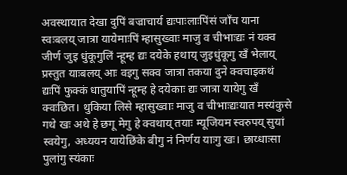अवस्थायात देखा दुपिं बज्राचार्य द्यःपाःलाःपिंसं जाँच याना स्वःबलय् जात्रा यायेमाःपिं म्हासुख्वाः माजु व चीभाःद्यः नं यक्व जीर्ण जुइ धुंकूगुलिं न्हूम्ह द्यः दयेके हथाय् जुइधुंकूगु खँ भेलाय् प्रस्तुत याःबलय् आः वइगु सक्व जात्रा तकया दुने क्वचाइकथं द्यःपिं फुक्कं धातुयापिं न्हूम्ह हे दयेकाः द्यः जात्रा यायेगु खँ क्वःछित। थुकिया लिसे म्हासुख्वाः माजु व चीभाःद्यःयात मस्यंकुसे गथे खः अथे हे छगू मेगु हे क्वथाय् तयाः म्यूजियम स्वरुपय् सुयां स्वयेगु, अध्ययन यायेछिंके बीगु नं निर्णय याःगु खः। छाय्धाःसा पुलांगु स्यंकाः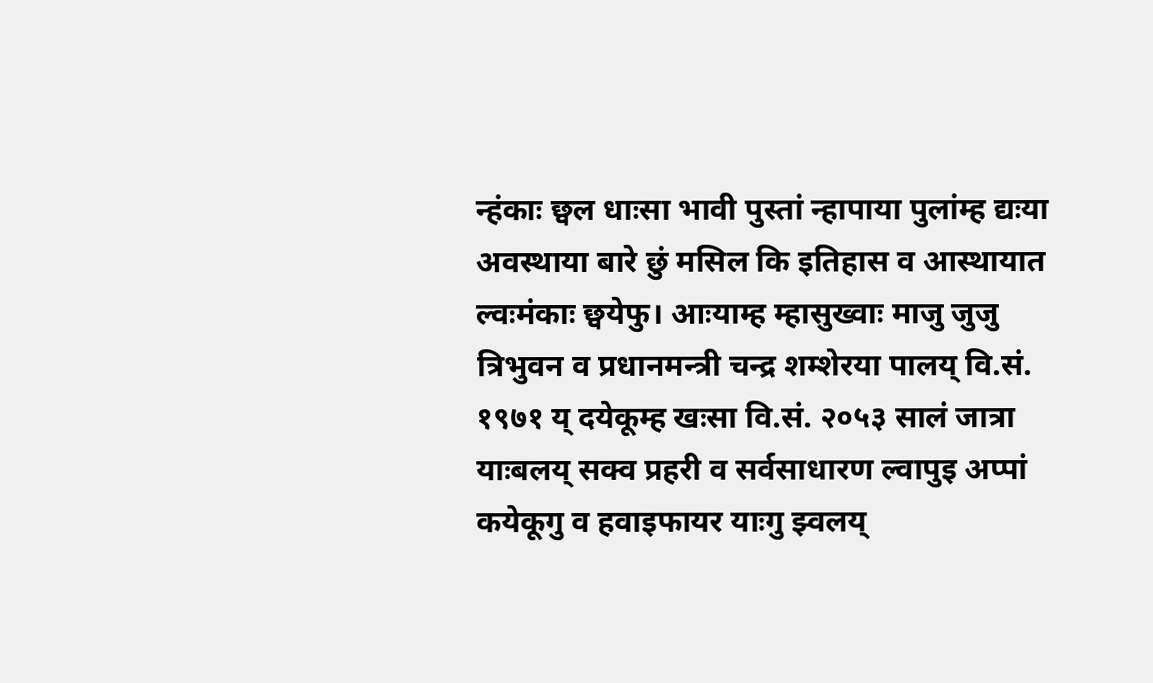न्हंकाः छ्वल धाःसा भावी पुस्तां न्हापाया पुलांम्ह द्यःया अवस्थाया बारे छुं मसिल कि इतिहास व आस्थायात ल्वःमंकाः छ्वयेफु। आःयाम्ह म्हासुख्वाः माजु जुजु त्रिभुवन व प्रधानमन्त्री चन्द्र शम्शेरया पालय् वि.सं. १९७१ य् दयेकूम्ह खःसा वि.सं. २०५३ सालं जात्रा याःबलय् सक्व प्रहरी व सर्वसाधारण ल्वापुइ अप्पां कयेकूगु व हवाइफायर याःगु झ्वलय्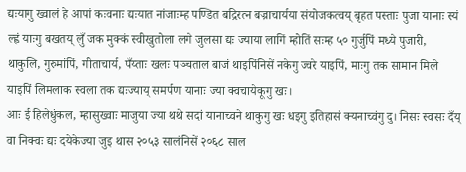द्यःयागु ख्वालं हे आपां कःवनाः द्यःयात नांजाःम्ह पण्डित बद्रिरत्न बज्राचार्यया संयोजकत्वय् बृहत पस्ताः पुजा यानाः स्यं ल्ह्वं याःगु बखतय् लुँ जक मुक्कं स्वीखुतोला लगे जुलसा द्यः ज्याया लागिं म्होतिं सःम्ह ५० गुर्जुपिं मध्ये पुजारी, थाकुलि, गुरुमांपिं, गीताचार्य, पँय्ताः खलः पञ्चताल बाजं थाइपिंनिसें नकेगु ज्वरे याइपिं, माःगु तक सामान मिले याइपिं लिमलाक स्वला तक द्यःज्याय् समर्पण यानाः ज्या क्वचायेकूगु खः।
आः ई हिलेधुंकल, म्हासुख्वाः माजुया ज्या थथे सदां यानाच्वने थाकुगु खः धइगु इतिहासं क्यनाच्वंगु दु। निसः स्वसः दँय् वा निक्वः द्यः दयेकेज्या जुइ थास २०५३ सालंनिसें २०६८ साल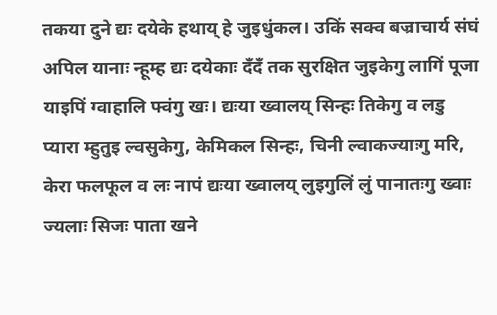तकया दुने द्यः दयेके हथाय् हे जुइधुंकल। उकिं सक्व बज्राचार्य संघं अपिल यानाः न्हूम्ह द्यः दयेकाः दँदँ तक सुरक्षित जुइकेगु लागिं पूजा याइपिं ग्वाहालि फ्वंगु खः। द्यःया ख्वालय् सिन्हः तिकेगु व लडु प्यारा म्हुतुइ ल्वसुकेगु, केमिकल सिन्हः, चिनी ल्वाकज्याःगु मरि, केरा फलफूल व लः नापं द्यःया ख्वालय् लुइगुलिं लुं पानातःगु ख्वाः ज्यलाः सिजः पाता खने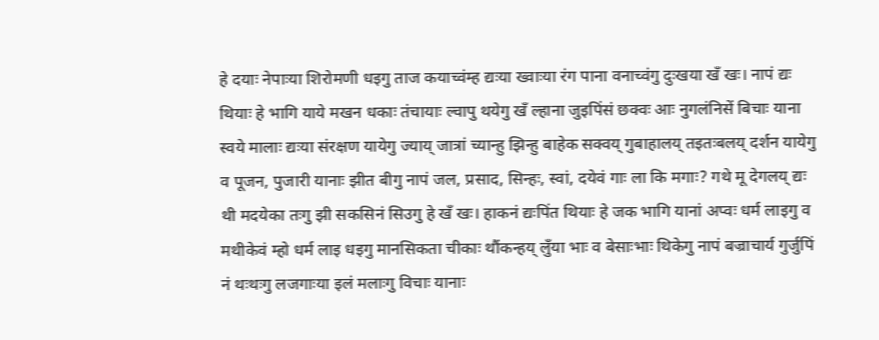हे दयाः नेपाःया शिरोमणी धइगु ताज कयाच्वंम्ह द्यःया ख्वाःया रंग पाना वनाच्वंगु दुःखया खँ खः। नापं द्यः थियाः हे भागि याये मखन धकाः तंचायाः ल्वापु थयेगु खँ ल्हाना जुइपिंसं छक्वः आः नुगलंनिसें बिचाः याना स्वये मालाः द्यःया संरक्षण यायेगु ज्याय् जात्रां च्यान्हु झिन्हु बाहेक सक्वय् गुबाहालय् तइतःबलय् दर्शन यायेगु व पूजन, पुजारी यानाः झीत बीगु नापं जल, प्रसाद, सिन्हः, स्वां, दयेवं गाः ला कि मगाः? गथे मू देगलय् द्यः थी मदयेका तःगु झी सकसिनं सिउगु हे खँ खः। हाकनं द्यःपिंत थियाः हे जक भागि यानां अप्वः धर्म लाइगु व मथीकेवं म्हो धर्म लाइ धइगु मानसिकता चीकाः थौंकन्हय् लुँया भाः व बेसाःभाः थिकेगु नापं बज्राचार्य गुर्जुपिं नं थःथःगु लजगाःया इलं मलाःगु विचाः यानाः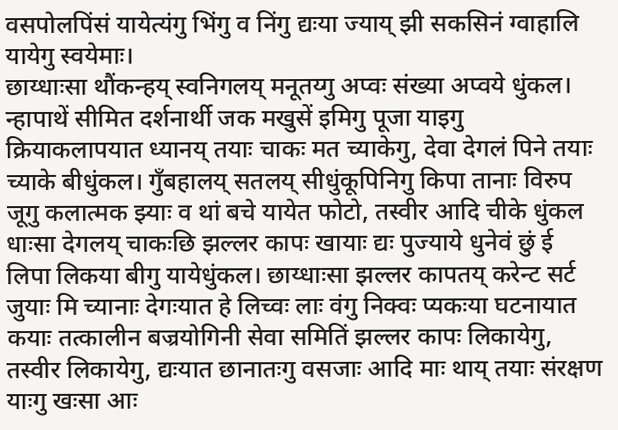वसपोलपिंसं यायेत्यंगु भिंगु व निंगु द्यःया ज्याय् झी सकसिनं ग्वाहालि यायेगु स्वयेमाः।
छाय्धाःसा थौंकन्हय् स्वनिगलय् मनूतय्गु अप्वः संख्या अप्वये धुंकल। न्हापाथें सीमित दर्शनार्थी जक मखुसें इमिगु पूजा याइगु क्रियाकलापयात ध्यानय् तयाः चाकः मत च्याकेगु, देवा देगलं पिने तयाः च्याके बीधुंकल। गुँबहालय् सतलय् सीधुंकूपिनिगु किपा तानाः विरुप जूगु कलात्मक झ्याः व थां बचे यायेत फोटो, तस्वीर आदि चीके धुंकल धाःसा देगलय् चाकःछि झल्लर कापः खायाः द्यः पुज्याये धुनेवं छुं ई लिपा लिकया बीगु यायेधुंकल। छाय्धाःसा झल्लर कापतय् करेन्ट सर्ट जुयाः मि च्यानाः देगःयात हे लिच्वः लाः वंगु निक्वः प्यकःया घटनायात कयाः तत्कालीन बज्रयोगिनी सेवा समितिं झल्लर कापः लिकायेगु, तस्वीर लिकायेगु, द्यःयात छानातःगु वसजाः आदि माः थाय् तयाः संरक्षण याःगु खःसा आः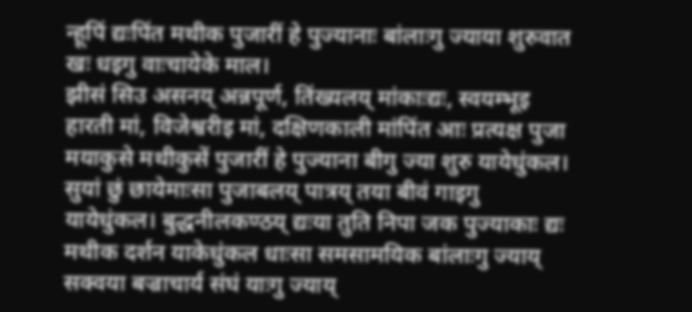न्हूपिं द्यःपिंत मथीक पुजारीं हे पुज्यानाः बांलाःगु ज्याया शुरुवात खः धइगु वाःचायेके माल।
झीसं सिउ असनय् अन्नपूर्ण, तिंख्यलय् मांकाःद्यः, स्वयम्भूइ हारती मां, विजेश्वरीइ मां, दक्षिणकाली मांपिंत आः प्रत्यक्ष पुजा मयाकुसे मथीकुसें पुजारीं हे पुज्याना बीगु ज्या शुरु यायेधुंकल। सुयां छुं छायेमाःसा पुजाबलय् पात्रय् तया बीवं गाइगु यायेधुंकल। बुद्धनीलकण्ठय् द्यःया तुति निपा जक पुज्याकाः द्यः मथीक दर्शन याकेधुंकल धाःसा समसामयिक बांलाःगु ज्याय् सक्वया बज्राचार्य संघं याःगु ज्याय्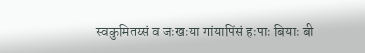स्वकुमितय्सं व जःखःया गांयापिंसं हःपाः बियाः बी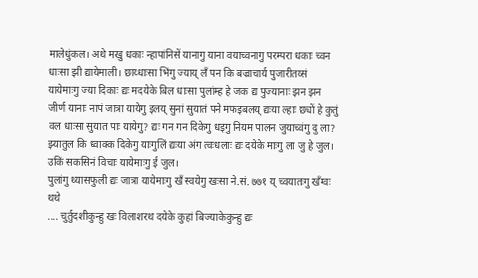मालेधुंकल। अथे मखु धकाः न्हापांनिसें यानागु याना वयाच्वनागु परम्परा धकाः च्वन धाःसा झी द्यायेमाली। छाय्धाःसा भिंगु ज्याय् लँ पन कि बज्राचार्य पुजारीतय्सं यायेमाःगु ज्या दिकाः द्यः मदयेके बिल धाःसा पुलांम्ह हे जक द्य पुज्यानाः झन झन जीर्ण यानाः नापं जात्रा यायेगु इलय् सुनां सुयातं पने मफइबलय् द्यःया ल्हाः छ्यों हे कुतुं वल धाःसा सुयात पाः यायेगु? द्यः गन गन दिकेगु धइगु नियम पालन जुयाच्वंगु दु ला? झ्यातुल कि ध्वाक्क दिकेगु याःगुलिं द्यःया अंग त्वःधलाः द्यः दयेके माःगु ला जु हे जुल। उकिं सकसिनं विचाः यायेमाःगु ई जुल।
पुलांगु थ्यासफुली द्यः जात्रा यायेमाःगु खँ स्वयेगु खःसा ने.सं. ७७१ य् च्वयातःगु खँग्वः थथे
.... चुर्तुदशीकुन्हु खः विलाशरथ दयेके कुहां बिज्याकेकुन्हु द्यः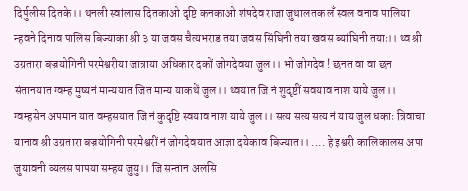दिर्पुलीस दितके।। थनली स्वांलास दितकाओ दृष्टि कनकाओ शंषदेव राजा जुथालतक लँ स्वल वनाव पालिया न्हवने दिनाव पालिस बिज्याका श्री ३ या जवस चैत्यभराड तया जवस सिंघिनी तया खवस ब्यांघिनी तयाः।। थ्व श्री उग्रतारा बज्रयोगिनी परमेश्वरीया जात्राया अधिकार दकों जोगदेवया जुल।। भो जोगदेव ! छनत वा वा छन संतानयात ग्वम्ह मुष्यनं मान्ययात जित मान्य याकथें जुल।। थ्वयात जि नं शुदृष्टीं सवयाव नाश याये जुल।। ग्वम्हसेन अपमान यात वम्हसयात जि नं कुदृष्टि स्वयाव नाश याये जुल।। सत्य सत्य सत्य नं याय जुल धकाः त्रिवाचा यानाव श्री उग्रतारा बज्रयोगिनी परमेश्वरीं नं जोगदेवयात आज्ञा दयेकाव बिज्यात।। .... हे इश्वरी कालिकालस अपा जुयावनी व्यलस पापया सम्हय जुयु।। जि सन्तान अलसि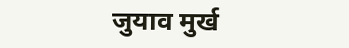जुयाव मुर्ख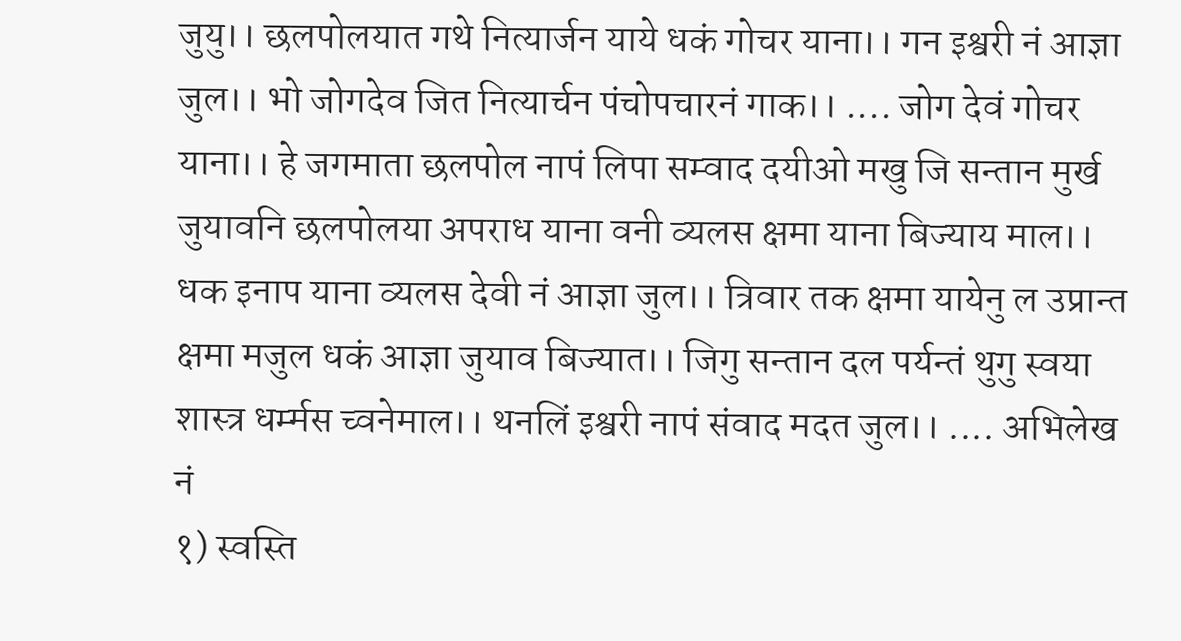जुयु।। छलपोलयात गथे नित्यार्जन याये धकं गोचर याना।। गन इश्वरी नं आज्ञा जुल।। भो जोगदेव जित नित्यार्चन पंचोपचारनं गाक।। .... जोग देवं गोचर याना।। हे जगमाता छलपोल नापं लिपा सम्वाद दयीओ मखु जि सन्तान मुर्ख जुयावनि छलपोलया अपराध याना वनी व्यलस क्षमा याना बिज्याय माल।। धक इनाप याना व्यलस देवी नं आज्ञा जुल।। त्रिवार तक क्षमा यायेनु ल उप्रान्त क्षमा मजुल धकं आज्ञा जुयाव बिज्यात।। जिगु सन्तान दल पर्यन्तं थुगु स्वया शास्त्र धर्म्मस च्वनेमाल।। थनलिं इश्वरी नापं संवाद मदत जुल।। .... अभिलेख नं
१) स्वस्ति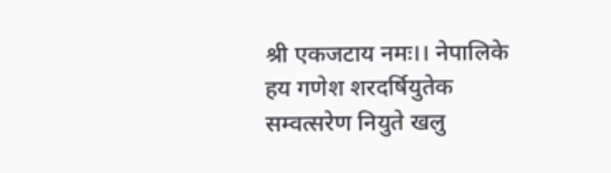श्री एकजटाय नमः।। नेपालिके हय गणेश शरदर्षियुतेक सम्वत्सरेण नियुते खलु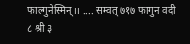फाल्गुनेस्मिन्।। .... सम्वत् ७१७ फागुन वदी ८ श्री ३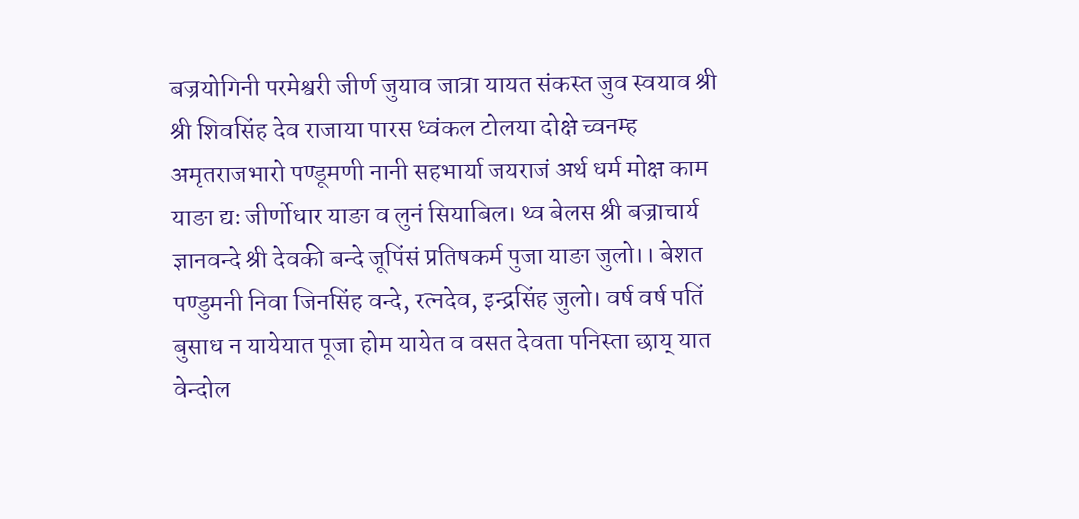बज्रयोगिनी परमेश्वरी जीर्ण जुयाव जात्रा यायत संकस्त जुव स्वयाव श्री श्री शिवसिंह देव राजाया पारस ध्वंकल टोलया दोक्षे च्वनम्ह अमृतराजभारो पण्डूमणी नानी सहभार्या जयराजं अर्थ धर्म मोक्ष काम याङा द्यः जीर्णोधार याङा व लुनं सियाबिल। थ्व बेलस श्री बज्राचार्य ज्ञानवन्दे श्री देवकी बन्दे जूपिंसं प्रतिषकर्म पुजा याङा जुलो।। बेशत पण्डुमनी निवा जिनसिंह वन्दे, रत्नदेव, इन्द्रसिंह जुलो। वर्ष वर्ष पतिं बुसाध न यायेयात पूजा होम यायेत व वसत देवता पनिस्ता छाय् यात वेन्दोल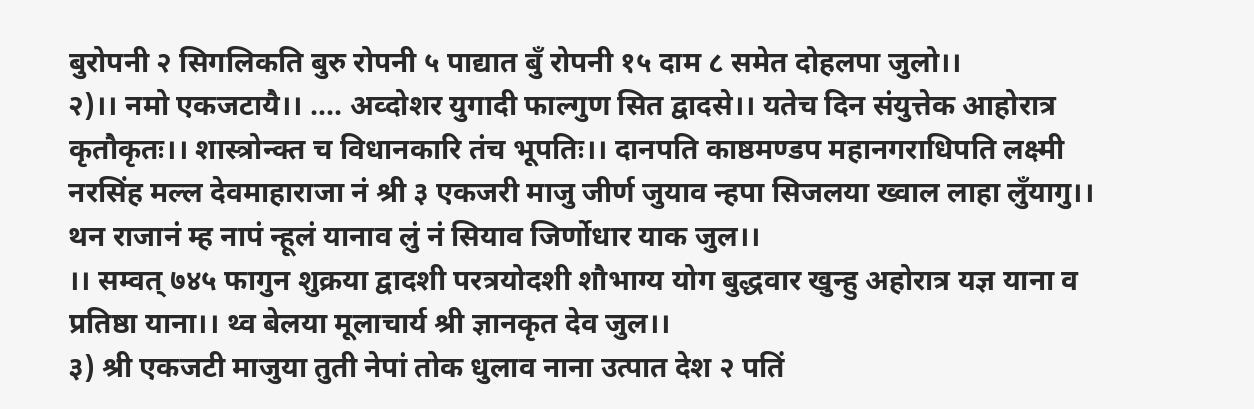बुरोपनी २ सिगलिकति बुरु रोपनी ५ पाद्यात बुँ रोपनी १५ दाम ८ समेत दोहलपा जुलो।।
२)।। नमो एकजटायै।। .... अव्दोशर युगादी फाल्गुण सित द्वादसे।। यतेच दिन संयुत्तेक आहोरात्र कृतौकृतः।। शास्त्रोन्क्त च विधानकारि तंच भूपतिः।। दानपति काष्ठमण्डप महानगराधिपति लक्ष्मी नरसिंह मल्ल देवमाहाराजा नं श्री ३ एकजरी माजु जीर्ण जुयाव न्हपा सिजलया ख्वाल लाहा लुँयागु।। थन राजानं म्ह नापं न्हूलं यानाव लुं नं सियाव जिर्णोधार याक जुल।।
।। सम्वत् ७४५ फागुन शुक्रया द्वादशी परत्रयोदशी शौभाग्य योग बुद्धवार खुन्हु अहोरात्र यज्ञ याना व प्रतिष्ठा याना।। थ्व बेलया मूलाचार्य श्री ज्ञानकृत देव जुल।।
३) श्री एकजटी माजुया तुती नेपां तोक धुलाव नाना उत्पात देश २ पतिं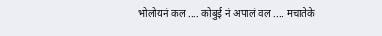भोलोयनं कल .... कोबुई नं अपालं वल .... मचातेके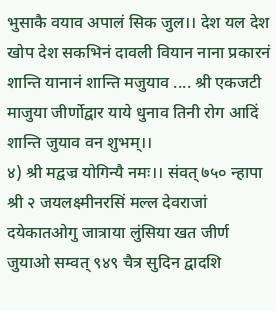भुसाकै वयाव अपालं सिक जुल।। देश यल देश खोप देश सकभिनं दावली वियान नाना प्रकारनं शान्ति यानानं शान्ति मजुयाव .... श्री एकजटी माजुया जीर्णोद्वार याये धुनाव तिनी रोग आदिं शान्ति जुयाव वन शुभम्।।
४) श्री मद्वज्र योगिन्यै नमः।। संवत् ७५० न्हापा श्री २ जयलक्ष्मीनरसिं मल्ल देवराजां दयेकातओगु जात्राया लुंसिया खत जीर्ण जुयाओ सम्वत् ९४९ चैत्र सुदिन द्वादशि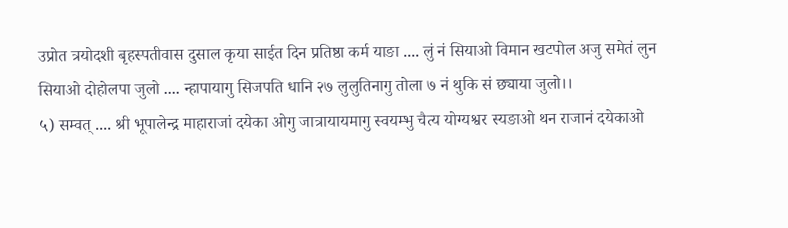उप्रोत त्रयोदशी बृहस्पतीवास दुसाल कृया साईत दिन प्रतिष्ठा कर्म याङा .... लुं नं सियाओ विमान खटपोल अजु समेतं लुन सियाओ दोहोलपा जुलो .... न्हापायागु सिजपति धानि २७ लुलुतिनागु तोला ७ नं थुकि सं छ्याया जुलो।।
५) सम्वत् .... श्री भूपालेन्द्र माहाराजां दयेका ओगु जात्रायायमागु स्वयम्भु चैत्य योग्यश्वर स्यङाओ थन राजानं दयेकाओ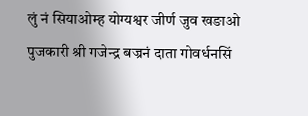लुं नं सियाओम्ह योग्यश्वर जीर्ण जुव खङाओ पुजकारी श्री गजेन्द्र बज्रनं दाता गोवर्धनसिं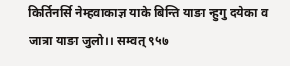किर्तिनर्सि नेम्हवाकाज्ञ याके बिन्ति याङा न्हुगु दयेका व जात्रा याङा जुलो।। सम्वत् ९५७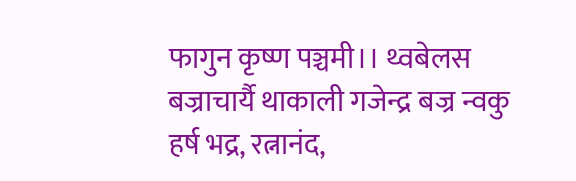फागुन कृष्ण पञ्चमी।। थ्वबेलस बज्राचार्यै थाकाली गजेन्द्र बज्र न्वकु हर्ष भद्र, रत्नानंद,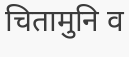चितामुनि व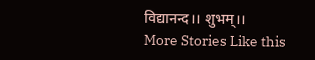विद्यानन्द।। शुभम्।।
More Stories Like this